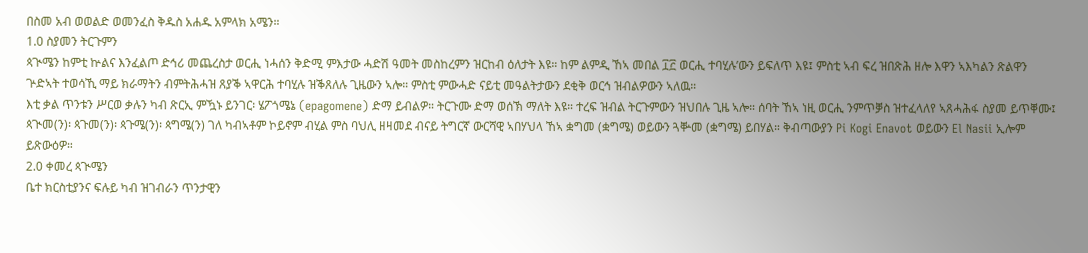በስመ አብ ወወልድ ወመንፈስ ቅዱስ አሐዱ አምላክ አሜን።
1.0 ስያመን ትርጉምን
ጳጒሜን ከምቲ ኵልና እንፈልጦ ድኅሪ መጨረስታ ወርሒ ነሓሰን ቅድሚ ምእታው ሓድሽ ዓመት መስከረምን ዝርከብ ዕለታት እዩ። ከም ልምዲ ኸኣ መበል ፲፫ ወርሒ ተባሂሉ’ውን ይፍለጥ እዩ፤ ምስቲ ኣብ ፍረ ዝበጽሕ ዘሎ እዋን ኣእካልን ጽልዋን ጕድኣት ተወሳኺ ማይ ክራማትን ብምትሕሓዝ ጸያቕ ኣዋርሕ ተባሂሉ ዝቕጸለሉ ጊዜውን ኣሎ። ምስቲ ምውሓድ ናይቲ መዓልትታውን ደቂቅ ወርኅ ዝብልዎውን ኣለዉ።
እቲ ቃል ጥንቱን ሥርወ ቃሉን ካብ ጽርኢ ምዃኑ ይንገር፡ ሄፖጎሜኔ (epagomene) ድማ ይብልዎ። ትርጉሙ ድማ ወሰኽ ማለት እዩ። ተረፍ ዝብል ትርጉምውን ዝህበሉ ጊዜ ኣሎ። ሰባት ኸኣ ነዚ ወርሒ ንምጥቓስ ዝተፈላለየ ኣጸሓሕፋ ስያመ ይጥቐሙ፤ ጳጒመ(ን)፡ ጳጉመ(ን)፡ ጳጉሜ(ን)፡ ጳግሜ(ን) ገለ ካብኣቶም ኮይኖም ብሂል ምስ ባህሊ ዘዛመደ ብናይ ትግርኛ ውርሻዊ ኣበሃህላ ኸኣ ቋግመ (ቋግሜ) ወይውን ጓቝመ (ቋግሜ) ይበሃል። ቅብጣውያን Pi Kogi Enavot ወይውን El Nasii ኢሎም ይጽውዕዎ።
2.0 ቀመረ ጳጒሜን
ቤተ ክርስቲያንና ፍሉይ ካብ ዝገብራን ጥንታዊን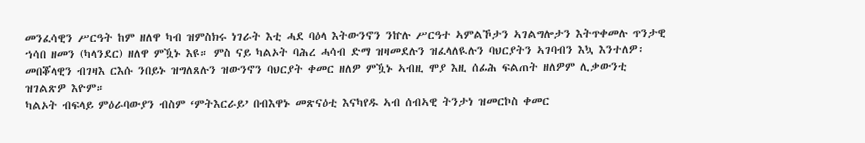መንፈሳዊን ሥርዓት ከም ዘለዋ ካብ ዝምስክሩ ነገራት እቲ ሓደ ባዕላ እትውንኖን ንኵሉ ሥርዓተ ኣምልኾታን ኣገልግሎታን እትጥቀመሉ ጥንታዊ ኀሳበ ዘመን (ካላንደር) ዘለዋ ምዃኑ እዩ። ምስ ናይ ካልኦት ባሕረ ሓሳብ ድማ ዝዛመደሉን ዝፈላለዪሉን ባህርያትን ኣገባብን እኳ እንተለዎ፡ መበቖላዊን ብገዛእ ርእሱ ንበይኑ ዝግለጸሉን ዝውንኖን ባህርያት ቀመር ዘለዎ ምዃኑ ኣብዚ ሞያ እዚ ሰፊሕ ፍልጠት ዘለዎም ሊቃውንቲ ዝገልጽዎ እዮም።
ካልኦት ብፍላይ ምዕራባውያን ብስም ‘ምትእርራይ’ በብእዋኑ መጽናዕቲ እናካየዱ ኣብ ሰብኣዊ ትንታነ ዝመርኮስ ቀመር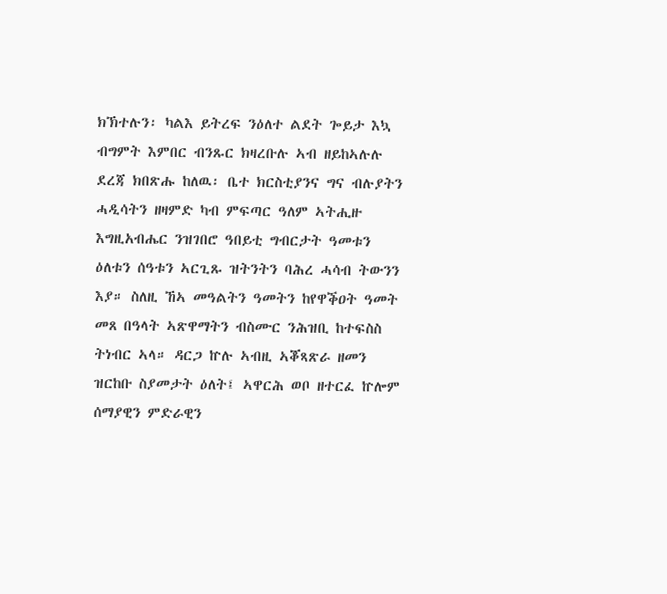ክኽተሉን፡ ካልእ ይትረፍ ንዕለተ ልደት ጐይታ እኳ ብግምት እምበር ብንጹር ክዛረቡሉ ኣብ ዘይከኣሉሉ ደረጃ ክበጽሑ ከለዉ፡ ቤተ ክርስቲያንና ግና ብሉያትን ሓዲሳትን ዘዛምድ ካብ ምፍጣር ዓለም ኣትሒዙ እግዚአብሔር ንዝገበሮ ዓበይቲ ግብርታት ዓመቱን ዕለቱን ሰዓቱን ኣርጊጹ ዝትንትን ባሕረ ሓሳብ ትውንን እያ። ስለዚ ኸኣ መዓልትን ዓመትን ከየዋቕዐት ዓመት መጸ በዓላት ኣጽዋማትን ብስሙር ንሕዝቢ ከተፍስስ ትነብር ኣላ። ዳርጋ ኵሉ ኣብዚ ኣቖጻጽራ ዘመን ዝርከቡ ስያመታት ዕለት፤ ኣዋርሕ ወቦ ዘተርፈ ኵሎም ሰማያዊን ምድራዊን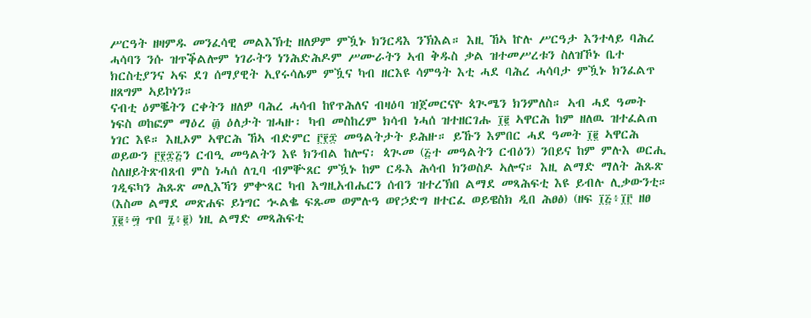ሥርዓት ዘዛምዱ መንፈሳዊ መልእኽቲ ዘለዎም ምዃኑ ክንርዳእ ንኽእል። እዚ ኸኣ ኵሉ ሥርዓታ እንተላይ ባሕረ ሓሳባን ንሱ ዝጥቕልሎም ነገራትን ነንሕድሕዶም ሥሙራትን ኣብ ቅዱስ ቃል ዝተመሥረቱን ስለዝኾኑ ቤተ ክርስቲያንና ኣፍ ደገ ሰማያዊት ኢየሩሳሌም ምዃና ካብ ዘርእዩ ሳምዓት እቲ ሓደ ባሕረ ሓሳባታ ምዃኑ ክንፈልጥ ዘጸግም ኣይኮነን።
ናብቲ ዕምቘትን ርቀትን ዘለዎ ባሕረ ሓሳብ ከየጥሕለና ብዛዕባ ዝጀመርናዮ ጳጒሜን ክንምለስ። ኣብ ሓደ ዓመት ነፍስ ወከፎም ማዕረ ፴ ዕለታት ዝሓዙ፡ ካብ መስከረም ክሳብ ነሓሰ ዝተዘርገሑ ፲፪ ኣዋርሕ ከም ዘለዉ ዝተፈልጠ ነገር እዩ። እዚኦም ኣዋርሕ ኸኣ ብድምር ፫፻፷ መዓልትታት ይሕዙ። ይኹን እምበር ሓደ ዓመት ፲፪ ኣዋርሕ ወይውን ፫፻፷፭ን ርብዒ መዓልትን እዩ ክንብል ከሎና፡ ጳጒመ (፭ተ መዓልትን ርብዕን) ንበይና ከም ምሉእ ወርሒ ስለዘይትጽብጸብ ምስ ነሓሰ ለጊባ ብምቝጸር ምዃኑ ከም ርዱእ ሕሳብ ክንወስዶ ኣሎና። እዚ ልማድ ማለት ሕጹጽ ገዲፍካን ሕጹጽ መሊእኻን ምቍጻር ካብ እግዚአብሔርን ሰብን ዝተረኽበ ልማደ መጻሕፍቲ እዩ ይብሉ ሊቃውንቲ። (እስመ ልማደ መጽሐፍ ይነግር ኊልቈ ፍጹመ ወምሉዓ ወየኃድግ ዘተርፈ ወይዌስክ ዲበ ሕፀፅ) (ዘፍ ፲፭፥፲፫ ዘፀ ፲፪፥፵ ጥበ ፯፥፪) ነዚ ልማድ መጻሕፍቲ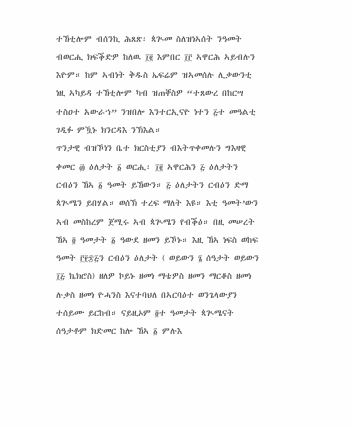ተኸቲሎም ብሰንኪ ሕጸጽ፡ ጳጒመ ስለዝነኣሰት ንዓመት ብወርሒ ክፍቕድዎ ከለዉ ፲፪ እምበር ፲፫ ኣዋርሕ ኣይብሉን እዮም። ከም ኣብነት ቅዱስ ኤፍሬም ዝኣመሰሉ ሊቃውንቲ ነዚ ኣካይዳ ተኸቲሎም ካብ ዝጠቐስዎ “ተጸውረ በከርሣ ተስዐተ አውራኀ” ንዝበሎ እንተርኢናዮ ነተን ፭ተ መዓልቲ ገዲፉ ምዃኑ ክንርዳእ ንኽእል።
ጥንታዊ ብዝኾነን ቤተ ክርስቲያን ብእትጥቀመሉን ግእዛዊ ቀመር ፴ ዕለታት ፩ ወርሒ፡ ፲፪ ኣዋርሕን ፭ ዕለታትን ርብዕን ኸኣ ፩ ዓመት ይኸውን። ፭ ዕለታትን ርብዕን ድማ ጳጒሜን ይበሃል። ወሰኽ ተረፍ ማለት እዩ። እቲ ዓመት’ውን ኣብ መስከረም ጀሚሩ ኣብ ጳጒሜን የብቕዕ። በዚ መሠረት ኸኣ ፬ ዓመታት ፩ ዓውደ ዘመን ይኾኑ። እዚ ኸኣ ነፍስ ወከፍ ዓመት ፫፻፷፭ን ርብዕን ዕለታት ( ወይውን ፮ ሰዓታት ወይውን ፲፭ ኬክሮስ) ዘለዎ ኮይኑ ዘመነ ማቴዎስ ዘመን ማርቆስ ዘመነ ሉቃስ ዘመነ ዮሓንስ እናተባህለ በኣርባዕተ ወንጌላውያን ተሰይሙ ይርከብ። ናይዚኦም ፬ተ ዓመታት ጳጒሜናት ሰዓታቶም ክድመር ከሎ ኸኣ ፩ ምሉእ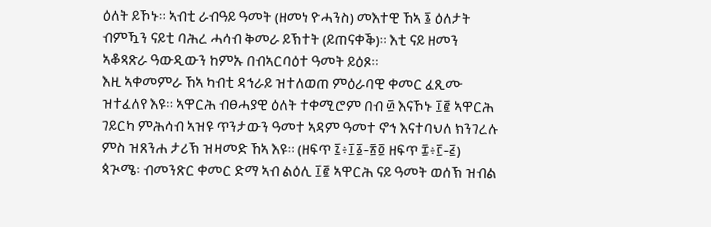ዕለት ይኾኑ። ኣብቲ ራብዓይ ዓመት (ዘመነ ዮሓንስ) መእተዊ ኸኣ ፮ ዕለታት ብምዃን ናይቲ ባሕረ ሓሳብ ቅመራ ይኽተት (ይጠናቀቕ)። እቲ ናይ ዘመን ኣቆጻጽራ ዓውዲውን ከምኡ በብኣርባዕተ ዓመት ይዕጾ።
እዚ ኣቀመምራ ኸኣ ካብቲ ዳኅራይ ዝተለወጠ ምዕራባዊ ቀመር ፈጺሙ ዝተፈለየ እዩ። ኣዋርሕ ብፀሓያዊ ዕለት ተቀሚሮም በብ ፴ እናኾኑ ፲፪ ኣዋርሕ ገይርካ ምሕሳብ ኣዝዩ ጥንታውን ዓመተ ኣዳም ዓመተ ኖኅ እናተባህለ ክንገረሉ ምስ ዝጸንሐ ታሪኽ ዝዛመድ ኸኣ እዩ። (ዘፍጥ ፯፥፲፩-፳፬ ዘፍጥ ፰፥፫-፭)
ጳጒሜ፡ ብመንጽር ቀመር ድማ ኣብ ልዕሊ ፲፪ ኣዋርሕ ናይ ዓመት ወሰኽ ዝብል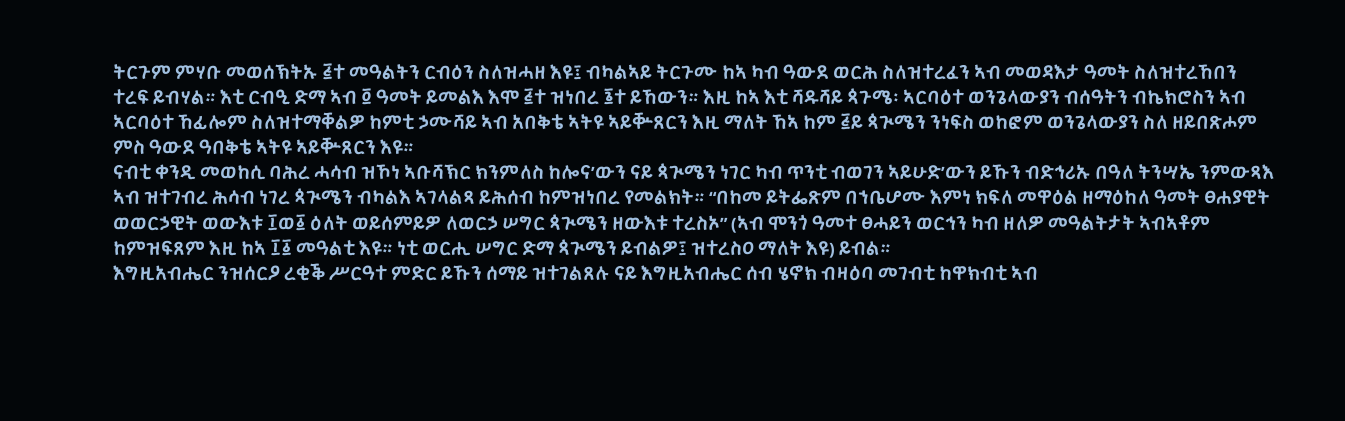ትርጉም ምሃቡ መወሰኽትኡ ፭ተ መዓልትን ርብዕን ስለዝሓዘ እዩ፤ ብካልኣይ ትርጉሙ ከኣ ካብ ዓውደ ወርሕ ስለዝተረፈን ኣብ መወዳእታ ዓመት ስለዝተረኸበን ተረፍ ይብሃል። እቲ ርብዒ ድማ ኣብ ፬ ዓመት ይመልእ እሞ ፭ተ ዝነበረ ፮ተ ይኸውን። እዚ ከኣ እቲ ሻዱሻይ ጳጉሜ፡ ኣርባዕተ ወንጌላውያን ብሰዓትን ብኬክሮስን ኣብ ኣርባዕተ ኸፊሎም ስለዝተማቐልዎ ከምቲ ኃሙሻይ ኣብ አበቅቴ ኣትዩ ኣይቝጸርን እዚ ማለት ኸኣ ከም ፭ይ ጳጒሜን ንነፍስ ወከፎም ወንጌላውያን ስለ ዘይበጽሖም ምስ ዓውደ ዓበቅቴ ኣትዩ ኣይቝጸርን እዩ።
ናብቲ ቀንዲ መወከሲ ባሕረ ሓሳብ ዝኾነ ኣቡሻኽር ክንምለስ ከሎና’ውን ናይ ጳጒሜን ነገር ካብ ጥንቲ ብወገን ኣይሁድ’ውን ይኹን ብድኅሪኡ በዓለ ትንሣኤ ንምውጻእ ኣብ ዝተገብረ ሕሳብ ነገረ ጳጒሜን ብካልእ ኣገላልጻ ይሕሰብ ከምዝነበረ የመልክት። “በከመ ይትፌጽም በኀቤሆሙ እምነ ክፍለ መዋዕል ዘማዕከለ ዓመት ፀሐያዊት ወወርኃዊት ወውእቱ ፲ወ፩ ዕለት ወይሰምይዎ ለወርኃ ሠግር ጳጒሜን ዘውእቱ ተረስኦ” (ኣብ ሞንጎ ዓመተ ፀሓይን ወርኅን ካብ ዘለዎ መዓልትታት ኣብኣቶም ከምዝፍጸም እዚ ከኣ ፲፩ መዓልቲ እዩ። ነቲ ወርሒ ሠግር ድማ ጳጒሜን ይብልዎ፤ ዝተረስዐ ማለት እዩ) ይብል።
እግዚአብሔር ንዝሰርዖ ረቂቕ ሥርዓተ ምድር ይኹን ሰማይ ዝተገልጸሉ ናይ እግዚአብሔር ሰብ ሄኖክ ብዛዕባ መገብቲ ከዋክብቲ ኣብ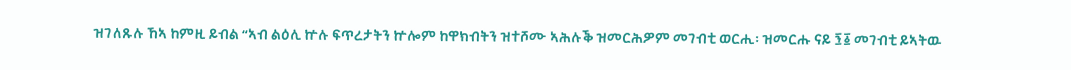ዝገለጹሉ ኸኣ ከምዚ ይብል “ኣብ ልዕሊ ኵሉ ፍጥረታትን ኵሎም ከዋክብትን ዝተሾሙ ኣሕሉቕ ዝመርሕዎም መገብቲ ወርሒ፡ ዝመርሑ ናይ ፺፩ መገብቲ ይኣትዉ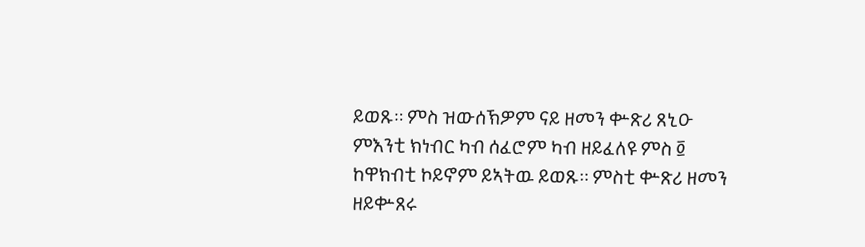ይወጹ። ምስ ዝውሰኽዎም ናይ ዘመን ቍጽሪ ጸኒዑ ምእንቲ ክነብር ካብ ሰፈሮም ካብ ዘይፈለዩ ምስ ፬ ከዋክብቲ ኮይኖም ይኣትዉ ይወጹ። ምስቲ ቍጽሪ ዘመን ዘይቍጸሩ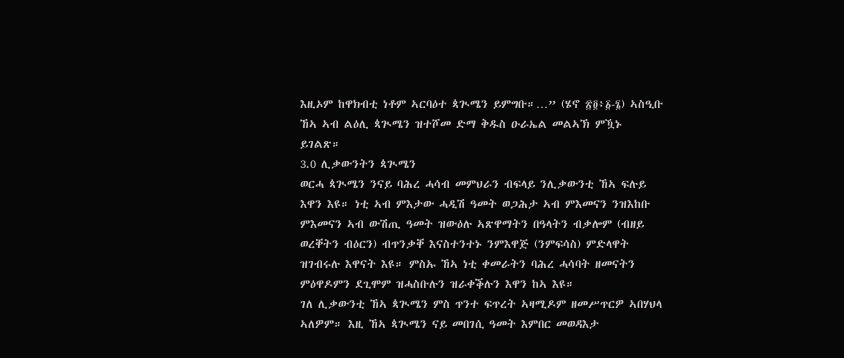እዚኦም ከዋክብቲ ነቶም ኣርባዕተ ጳጒሜን ይምግቡ።…” (ሄኖ ፳፬፥፩-፮) ኣስዒቡ ኸኣ ኣብ ልዕሊ ጳጒሜን ዝተሾመ ድማ ቅዱስ ዑራኤል መልኣኽ ምዃኑ ይገልጽ።
3.0 ሊቃውንትን ጳጒሜን
ወርሓ ጳጒሜን ንናይ ባሕረ ሓሳብ መምህራን ብፍላይ ንሊቃውንቲ ኸኣ ፍሉይ እዋን እዩ። ነቲ ኣብ ምእታው ሓዲሽ ዓመት ወጋሕታ ኣብ ምእመናን ንዝእከቡ ምእመናን ኣብ ውሽጢ ዓመት ዝውዕሉ ኣጽዋማትን በዓላትን ብቃሎም (ብዘይ ወረቐትን ብዕርን) ብጥንቃቐ እናስተንተኑ ንምእዋጅ (ንምፍሳስ) ምድላዋት ዝገብሩሉ እዋናት እዩ። ምስኡ ኸኣ ነቲ ቀመራትን ባሕረ ሓሳባት ዘመናትን ምዕዋዶምን ደጊሞም ዝሓስቡሉን ዝራቀቕሉን እዋን ከኣ እዩ።
ገለ ሊቃውንቲ ኸኣ ጳጒሜን ምስ ጥንተ ፍጥረት ኣዛሚዶም ዘመሥጥርዎ ኣበሃህላ ኣለዎም። እዚ ኸኣ ጳጒሜን ናይ መበገሲ ዓመት እምበር መወዳእታ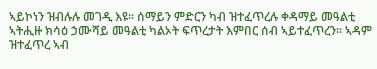ኣይኮነን ዝብሉሉ መገዲ እዩ። ሰማይን ምድርን ካብ ዝተፈጥረሉ ቀዳማይ መዓልቲ ኣትሒዙ ክሳዕ ኃሙሻይ መዓልቲ ካልኦት ፍጥረታት እምበር ሰብ ኣይተፈጥረን። ኣዳም ዝተፈጥረ ኣብ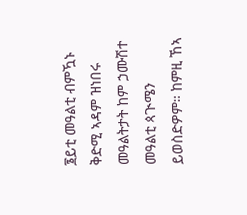፮ይቲ መዓልቲ ብምዃኑ ቅድሚ ኣዳም ዝነበሩ መዓልትታት ከም ኃሙሽተ መዓልቲ ጳጒሜን ይወስድዎም። ከምዚ ኸኣ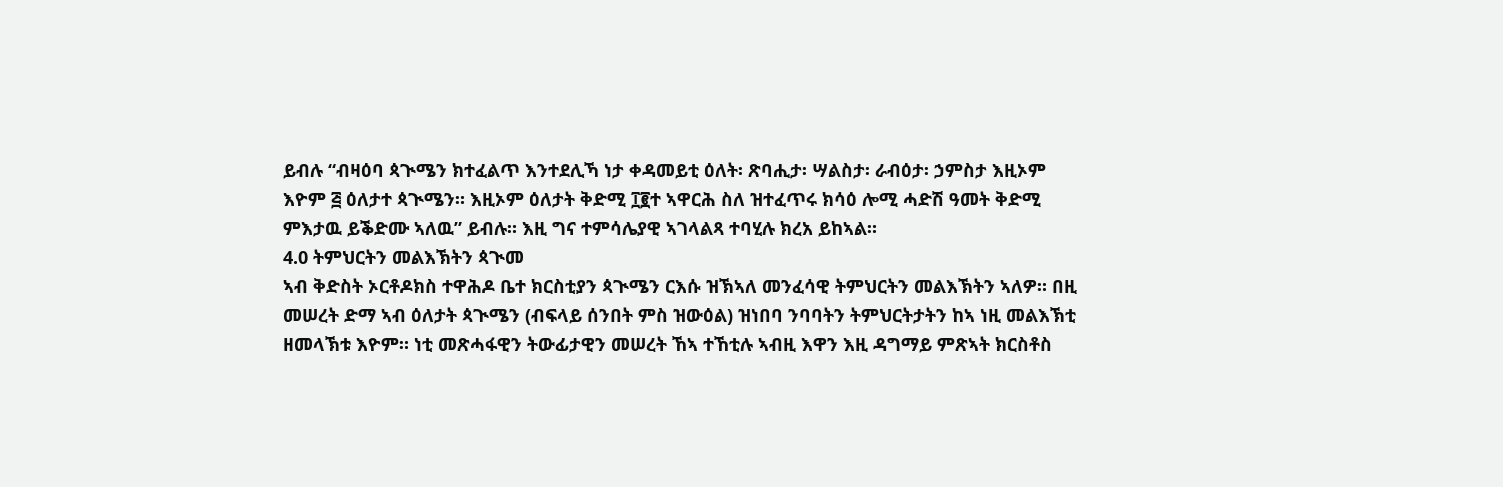ይብሉ “ብዛዕባ ጳጒሜን ክተፈልጥ እንተደሊኻ ነታ ቀዳመይቲ ዕለት፡ ጽባሒታ፡ ሣልስታ፡ ራብዕታ፡ ኃምስታ እዚኦም እዮም ፭ ዕለታተ ጳጒሜን። እዚኦም ዕለታት ቅድሚ ፲፪ተ ኣዋርሕ ስለ ዝተፈጥሩ ክሳዕ ሎሚ ሓድሽ ዓመት ቅድሚ ምእታዉ ይቕድሙ ኣለዉ” ይብሉ። እዚ ግና ተምሳሌያዊ ኣገላልጻ ተባሂሉ ክረአ ይከኣል።
4.0 ትምህርትን መልእኽትን ጳጒመ
ኣብ ቅድስት ኦርቶዶክስ ተዋሕዶ ቤተ ክርስቲያን ጳጒሜን ርእሱ ዝኽኣለ መንፈሳዊ ትምህርትን መልእኽትን ኣለዎ። በዚ መሠረት ድማ ኣብ ዕለታት ጳጒሜን (ብፍላይ ሰንበት ምስ ዝውዕል) ዝነበባ ንባባትን ትምህርትታትን ከኣ ነዚ መልእኽቲ ዘመላኽቱ እዮም። ነቲ መጽሓፋዊን ትውፊታዊን መሠረት ኸኣ ተኸቲሉ ኣብዚ እዋን እዚ ዳግማይ ምጽኣት ክርስቶስ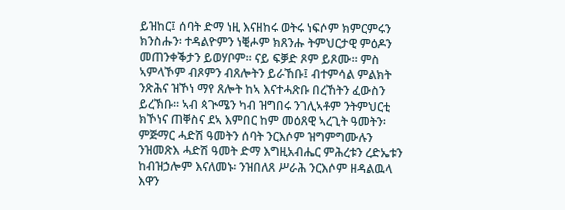ይዝከር፤ ሰባት ድማ ነዚ እናዘከሩ ወትሩ ነፍሶም ክምርምሩን ክንስሑን፡ ተዳልዮምን ነቒሖም ክጸንሑ ትምህርታዊ ምዕዶን መጠንቀቕታን ይወሃቦም። ናይ ፍቓድ ጾም ይጾሙ። ምስ ኣምላኾም ብጾምን ብጸሎትን ይራኸቡ፤ ብተምሳል ምልክት ንጽሕና ዝኾነ ማየ ጸሎት ከኣ እናተሓጽቡ በረኸትን ፈውስን ይረኽቡ። ኣብ ጳጒሜን ካብ ዝግበሩ ንገሊኣቶም ንትምህርቲ ክኾነና ጠቐስና ደኣ እምበር ከም መዕጸዊ ኣረጊት ዓመትን፡ ምጅማር ሓድሽ ዓመትን ሰባት ንርእሶም ዝግምግሙሉን ንዝመጽእ ሓድሽ ዓመት ድማ እግዚአብሔር ምሕረቱን ረድኤቱን ከብዝኃሎም እናለመኑ፡ ንዝበለጸ ሥራሕ ንርእሶም ዘዳልዉላ እዋን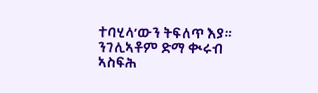ተባሂላ’ውን ትፍለጥ እያ። ንገሊኣቶም ድማ ቊሩብ ኣስፍሕ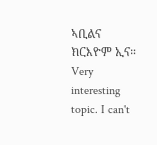ኣቢልና ክርእዮም ኢና።
Very interesting topic. I can't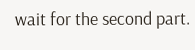wait for the second part.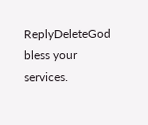ReplyDeleteGod bless your services.